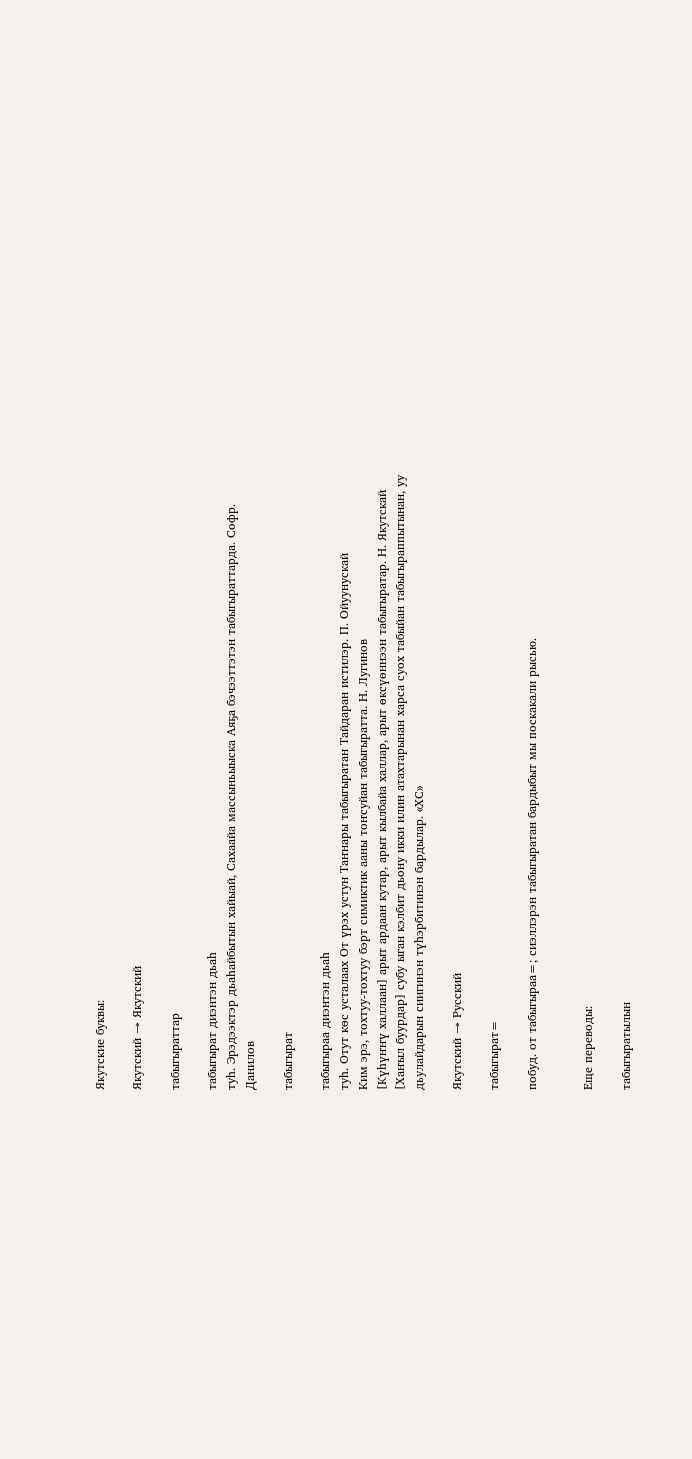Якутские буквы:

Якутский → Якутский

табыгыраттар

табыгырат диэнтэн дьаһ
туһ. Эрэдээктэр дьаһайбытын хайыай, Сахаайа массыньыыска Аяҕа бэчээттэтэн табыгыраттарда. Софр. Данилов

табыгырат

табыгыраа диэнтэн дьаһ
туһ. Отут көс усталаах От үрэх устун Таҥнары табыгыратан Тайдаран истилэр. П. Ойуунускай
Ким эрэ, тохтуу-тохтуу бэрт симиктик ааны тоҥсуйан табыгыратта. Н. Лугинов
[Күһүҥҥү халлаан] арыт ардаан кутар, арыт кылбайа халлар, арыт өксүөннээн табыгыратар. Н. Якутскай
[Хаҥыл буурдар] субу ыган кэлбит дьону икки илин атахтарынан харса суох табыйан табыгыраппытынан, уу дьулайдарын сиигинэн түһэрбитинэн бардылар. «ХС»

Якутский → Русский

табыгырат=

побуд. от табыгыраа=; сиэллэрэн табыгыратан бардыбыт мы поскакали рысью.


Еще переводы:

табыгыратылын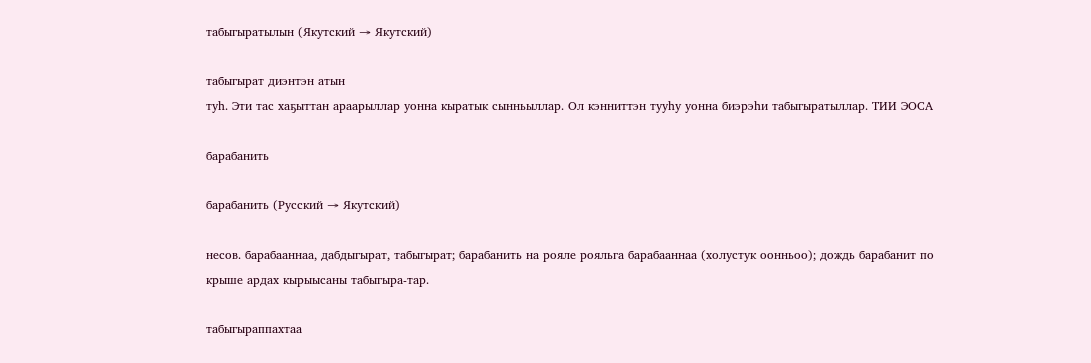табыгыратылын (Якутский → Якутский)

табыгырат диэнтэн атын
туһ. Эти тас хаҕыттан араарыллар уонна кыратык сынньыллар. Ол кэнниттэн тууһу уонна биэрэһи табыгыратыллар. ТИИ ЭОСА

барабанить

барабанить (Русский → Якутский)

несов. барабааннаа, дабдыгырат, табыгырат; барабанить на рояле рояльга барабааннаа (холустук оонньоо); дождь барабанит по крыше ардах кырыысаны табыгыра-тар.

табыгыраппахтаа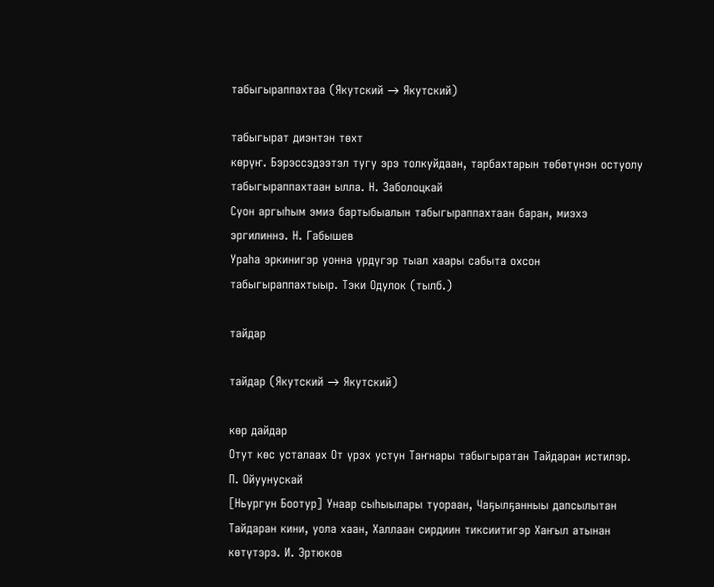табыгыраппахтаа (Якутский → Якутский)

табыгырат диэнтэн төхт
көрүҥ. Бэрэссэдээтэл тугу эрэ толкуйдаан, тарбахтарын төбөтүнэн остуолу табыгыраппахтаан ылла. Н. Заболоцкай
Суон аргыһым эмиэ бартыбыалын табыгыраппахтаан баран, миэхэ эргилиннэ. Н. Габышев
Ураһа эркинигэр уонна үрдүгэр тыал хаары сабыта охсон табыгыраппахтыыр. Тэки Одулок (тылб.)

тайдар

тайдар (Якутский → Якутский)

көр дайдар
Отут көс усталаах От үрэх устун Таҥнары табыгыратан Тайдаран истилэр. П. Ойуунускай
[Ньургун Боотур] Унаар сыһыылары туораан, Чаҕылҕанныы дапсылытан Тайдаран кини, уола хаан, Халлаан сирдиин тиксиитигэр Хаҥыл атынан көтүтэрэ. И. Эртюков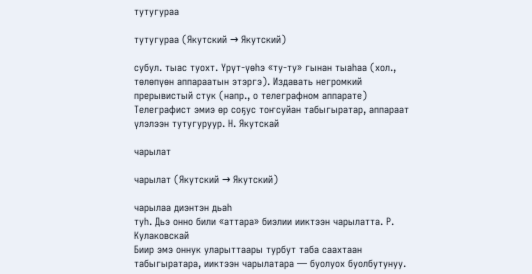тутугураа

тутугураа (Якутский → Якутский)

субул. тыас туохт. Үрүт-үөһэ «ту-ту» гынан тыаһаа (хол., төлөпүөн аппараатын этэргэ). Издавать негромкий прерывистый стук (напр., о телеграфном аппарате)
Телеграфист эмиэ өр соҕус тоҥсуйан табыгыратар, аппараат үлэлээн тутугуруур. Н. Якутскай

чарылат

чарылат (Якутский → Якутский)

чарылаа диэнтэн дьаһ
туһ. Дьэ онно били «аттара» биэлии ииктээн чарылатта. Р. Кулаковскай
Биир эмэ оннук уларыттаары турбут таба саахтаан табыгыратара, ииктээн чарылатара — буолуох буолбутунуу.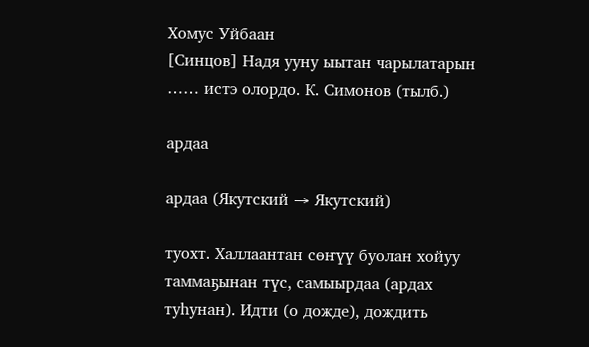Хомус Уйбаан
[Синцов] Надя ууну ыытан чарылатарын …… истэ олордо. К. Симонов (тылб.)

ардаа

ардаа (Якутский → Якутский)

туохт. Халлаантан сөҥүү буолан хойуу таммаҕынан түс, самыырдаа (ардах туһунан). Идти (о дожде), дождить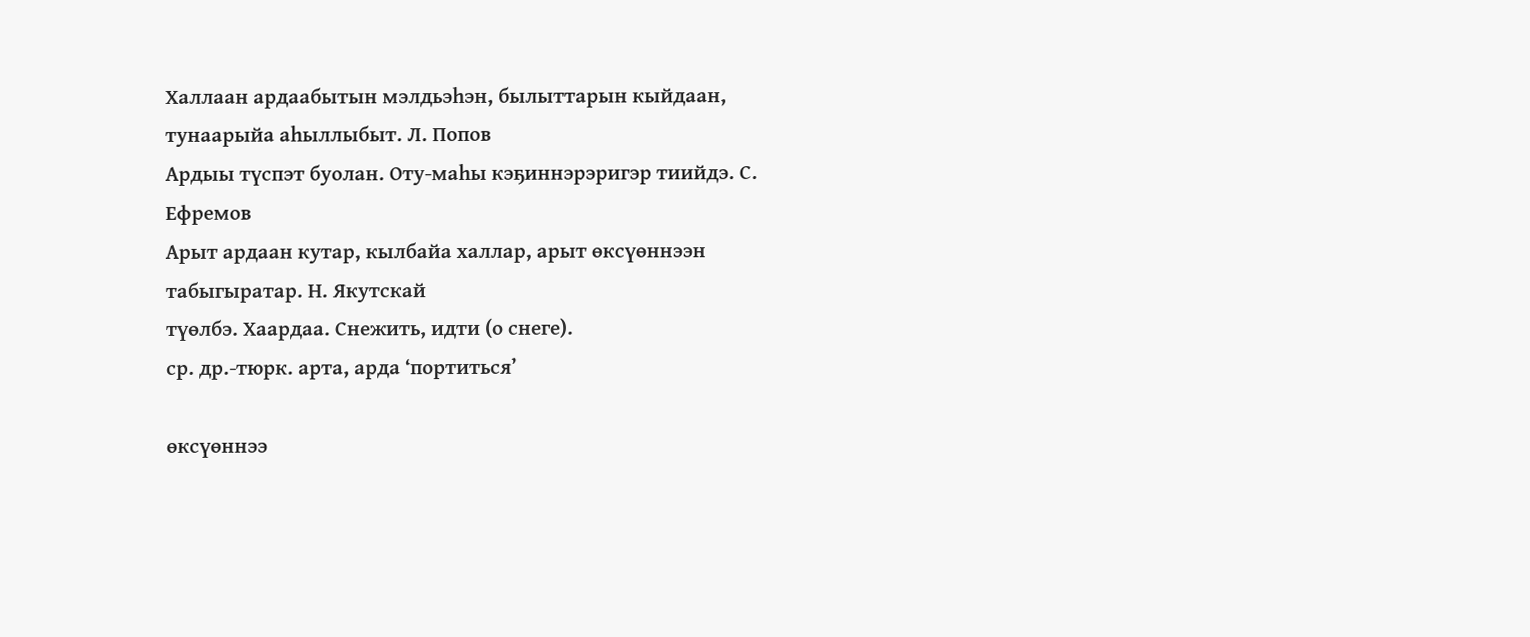Халлаан ардаабытын мэлдьэһэн, былыттарын кыйдаан, тунаарыйа аһыллыбыт. Л. Попов
Ардыы түспэт буолан. Оту-маһы кэҕиннэрэригэр тиийдэ. С. Ефремов
Арыт ардаан кутар, кылбайа халлар, арыт өксүөннээн табыгыратар. Н. Якутскай
түөлбэ. Хаардаа. Снежить, идти (о снеге).
ср. др.-тюрк. арта, арда ‘портиться’

өксүөннээ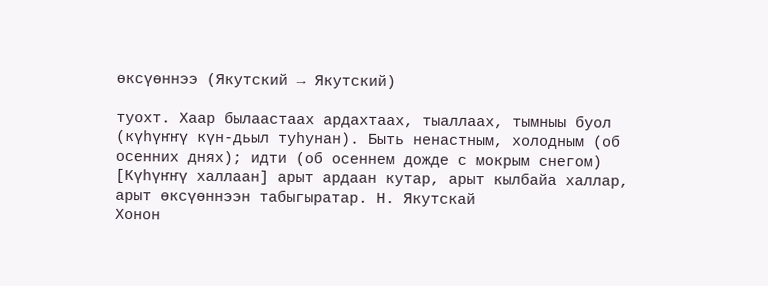өксүөннээ (Якутский → Якутский)

туохт. Хаар былаастаах ардахтаах, тыаллаах, тымныы буол (күһүҥҥү күн-дьыл туһунан). Быть ненастным, холодным (об осенних днях); идти (об осеннем дожде с мокрым снегом)
[Күһүҥҥү халлаан] арыт ардаан кутар, арыт кылбайа халлар, арыт өксүөннээн табыгыратар. Н. Якутскай
Хонон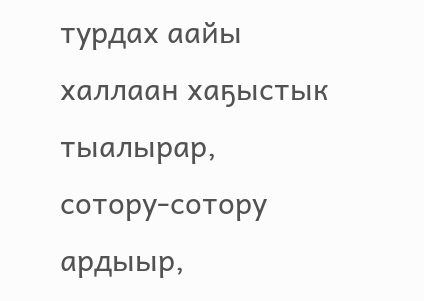турдах аайы халлаан хаҕыстык тыалырар, сотору-сотору ардыыр,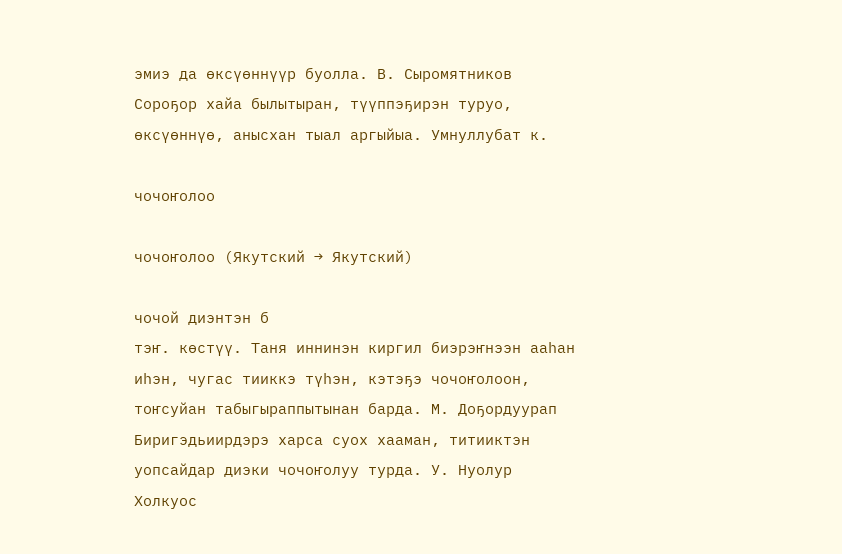эмиэ да өксүөннүүр буолла. В. Сыромятников
Сороҕор хайа былытыран, түүппэҕирэн туруо, өксүөннүө, анысхан тыал аргыйыа. Умнуллубат к.

чочоҥолоо

чочоҥолоо (Якутский → Якутский)

чочой диэнтэн б
тэҥ. көстүү. Таня иннинэн киргил биэрэҥнээн ааһан иһэн, чугас тииккэ түһэн, кэтэҕэ чочоҥолоон, тоҥсуйан табыгыраппытынан барда. М. Доҕордуурап
Биригэдьиирдэрэ харса суох хааман, титииктэн уопсайдар диэки чочоҥолуу турда. У. Нуолур
Холкуос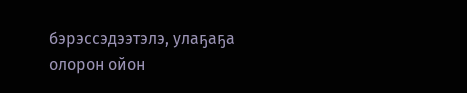бэрэссэдээтэлэ, улаҕаҕа олорон ойон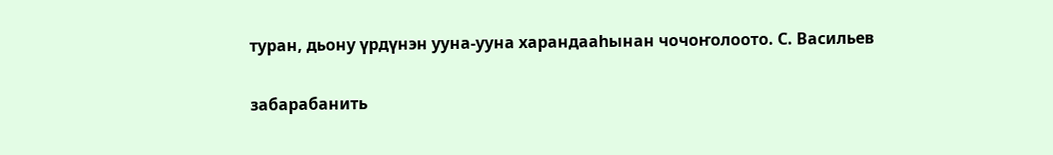туран, дьону үрдүнэн ууна-ууна харандааһынан чочоҥолоото. С. Васильев

забарабанить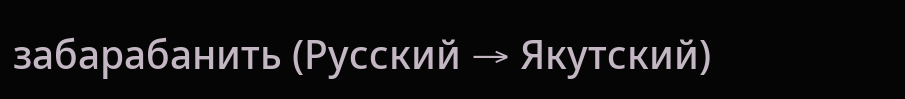забарабанить (Русский → Якутский)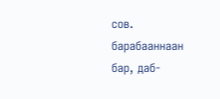сов. барабааннаан бар, даб-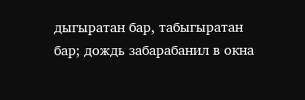дыгыратан бар, табыгыратан бар; дождь забарабанил в окна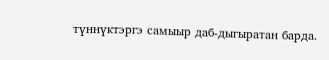түннүктэргэ самыыр даб-дыгыратан барда.